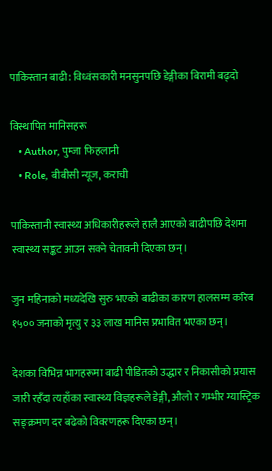पाकिस्तान बाढी: विध्वंसकारी मनसुनपछि डेङ्गीका बिरामी बढ्दो

विस्थापित मानिसहरू
    • Author, पुम्जा फिहलानी
    • Role, बीबीसी न्यूज, कराची

पाकिस्तानी स्वास्थ्य अधिकारीहरूले हालै आएको बाढीपछि देशमा स्वास्थ्य सङ्कट आउन सक्ने चेतावनी दिएका छन्।

जुन महिनाको मध्यदेखि सुरु भएको बाढीका कारण हालसम्म करिब १५०० जनाको मृत्यु र ३३ लाख मानिस प्रभावित भएका छन्।

देशका विभिन्न भागहरूमा बाढी पीडितको उद्धार र निकासीको प्रयास जारी रहँदा त्यहाँका स्वास्थ्य विज्ञहरूले डेङ्गी, औलो र गम्भीर ग्यास्ट्रिक सङ्क्रमण दर बढेको विवरणहरू दिएका छन्।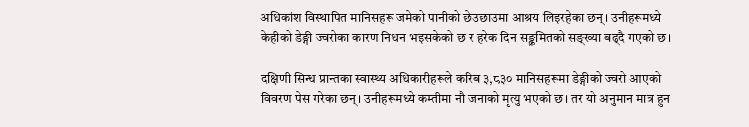अधिकांश विस्थापित मानिसहरू जमेको पानीको छेउछाउमा आश्रय लिइरहेका छन्। उनीहरूमध्ये केहीको डेङ्गी ज्वरोका कारण निधन भइसकेको छ र हरेक दिन सङ्क्रमितको सङ्ख्या बढ्दै गएको छ।

दक्षिणी सिन्ध प्रान्तका स्वास्थ्य अधिकारीहरूले करिब ३,८३० मानिसहरूमा डेङ्गीको ज्वरो आएको विवरण पेस गरेका छन्। उनीहरूमध्ये कम्तीमा नौ जनाको मृत्यु भएको छ। तर यो अनुमान मात्र हुन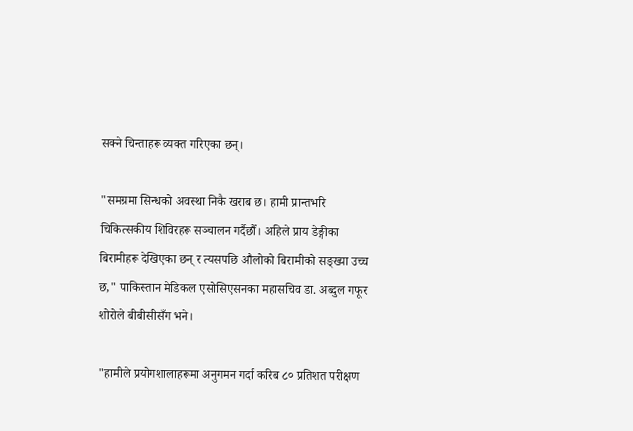सक्ने चिन्ताहरू व्यक्त गरिएका छन्।

"समग्रमा सिन्धको अवस्था निकै खराब छ। हामी प्रान्तभरि चिकित्सकीय शिविरहरू सञ्चालन गर्दैछौँ। अहिले प्राय डेङ्गीका बिरामीहरू देखिएका छन् र त्यसपछि औलोको बिरामीको सङ्ख्या उच्च छ," पाकिस्तान मेडिकल एसोसिएसनका महासचिव डा. अब्दुल गफूर शोरोले बीबीसीसँग भने।

"हामीले प्रयोगशालाहरूमा अनुगमन गर्दा करिब ८० प्रतिशत परीक्षण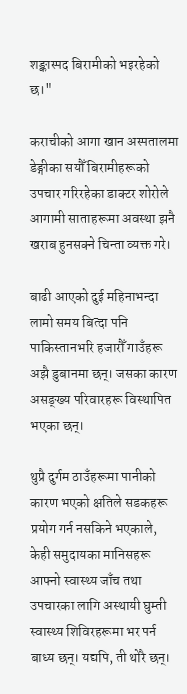शङ्कास्पद बिरामीको भइरहेको छ।"

कराचीको आगा खान अस्पतालमा डेङ्गीका सयौँ बिरामीहरूको उपचार गरिरहेका डाक्टर शोरोले आगामी साताहरूमा अवस्था झनै खराब हुनसक्ने चिन्ता व्यक्त गरे।

बाढी आएको दुई महिनाभन्दा लामो समय बित्दा पनि पाकिस्तानभरि हजारौँ गाउँहरू अझै डुबानमा छन्। जसका कारण असङ्ख्य परिवारहरू विस्थापित भएका छन्।

थुप्रै दुर्गम ठाउँहरूमा पानीको कारण भएको क्षतिले सडकहरू प्रयोग गर्न नसकिने भएकाले, केही समुदायका मानिसहरू आफ्नो स्वास्थ्य जाँच तथा उपचारका लागि अस्थायी घुम्ती स्वास्थ्य शिविरहरूमा भर पर्न बाध्य छन्। यद्यपि, ती थोरै छन्।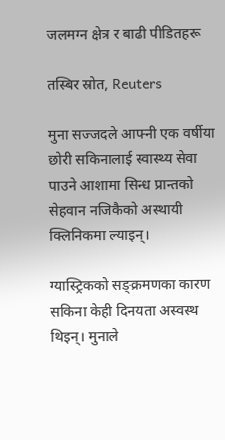जलमग्न क्षेत्र र बाढी पीडितहरू

तस्बिर स्रोत, Reuters

मुना सज्जदले आफ्नी एक वर्षीया छोरी सकिनालाई स्वास्थ्य सेवा पाउने आशामा सिन्ध प्रान्तको सेहवान नजिकैको अस्थायी क्लिनिकमा ल्याइन्।

ग्यास्ट्रिकको सङ्क्रमणका कारण सकिना केही दिनयता अस्वस्थ थिइन्। मुनाले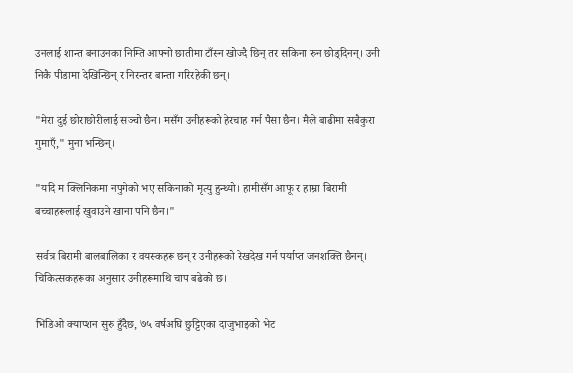उनलाई शान्त बनाउनका निम्ति आफ्नो छातीमा टाँस्न खोज्दै छिन् तर सकिना रुन छोड्दिनन्। उनी निकै पीडामा देखिन्छिन् र निरन्तर बान्ता गरिरहेकी छन्।

"मेरा दुई छोराछोरीलाई सञ्चो छैन। मसँग उनीहरूको हेरचाह गर्न पैसा छैन। मैले बाढीमा सबैकुरा गुमाएँ," मुना भन्छिन्।

"यदि म क्लिनिकमा नपुगेको भए सकिनाको मृत्यु हुन्थ्यो। हामीसँग आफू र हाम्रा बिरामी बच्चाहरूलाई खुवाउने खाना पनि छैन।"

सर्वत्र बिरामी बालबालिका र वयस्कहरू छन् र उनीहरूको रेखदेख गर्न पर्याप्त जनशक्ति छैनन्। चिकित्सकहरूका अनुसार उनीहरूमाथि चाप बढेको छ।

भिडिओ क्याप्शन सुरु हुँदैछ, ७५ वर्षअघि छुट्टिएका दाजुभाइको भेट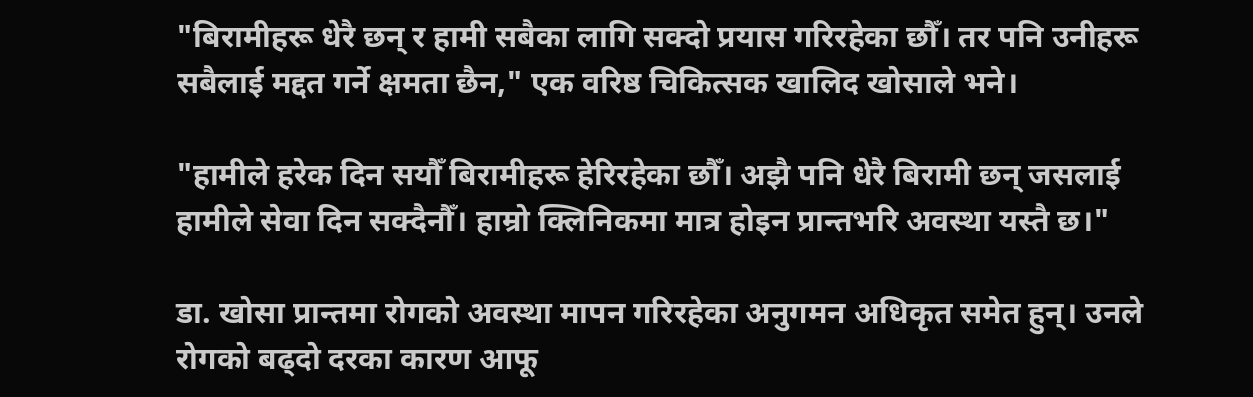"बिरामीहरू धेरै छन् र हामी सबैका लागि सक्दो प्रयास गरिरहेका छौँ। तर पनि उनीहरू सबैलाई मद्दत गर्ने क्षमता छैन," एक वरिष्ठ चिकित्सक खालिद खोसाले भने।

"हामीले हरेक दिन सयौँ बिरामीहरू हेरिरहेका छौँ। अझै पनि धेरै बिरामी छन् जसलाई हामीले सेवा दिन सक्दैनौँ। हाम्रो क्लिनिकमा मात्र होइन प्रान्तभरि अवस्था यस्तै छ।"

डा. खोसा प्रान्तमा रोगको अवस्था मापन गरिरहेका अनुगमन अधिकृत समेत हुन्। उनले रोगको बढ्दो दरका कारण आफू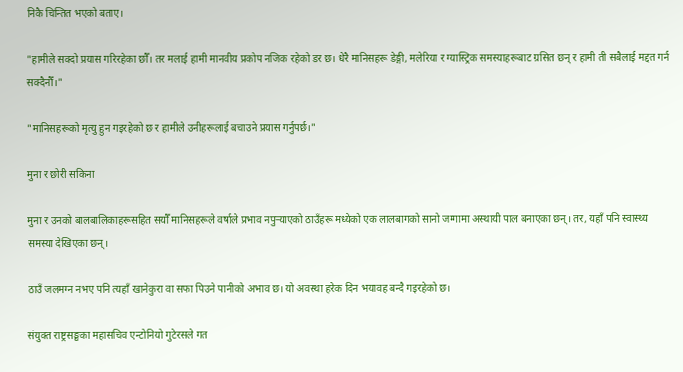निकै चिन्तित भएको बताए।

"हामीले सक्दो प्रयास गरिरहेका छौँ। तर मलाई हामी मानवीय प्रकोप नजिक रहेको डर छ। धेरै मानिसहरू डेङ्गी, मलेरिया र ग्यास्ट्रिक समस्याहरूबाट ग्रसित छन् र हामी ती सबैलाई मद्दत गर्न सक्दैनौँ।"

"मानिसहरूको मृत्यु हुन गइरहेको छ र हामीले उनीहरूलाई बचाउने प्रयास गर्नुपर्छ।"

मुना र छोरी सकिना

मुना र उनको बालबालिकाहरूसहित सयौँ मानिसहरूले वर्षाले प्रभाव नपुर्‍याएको ठाउँहरू मध्येको एक लालबागको सानो जग्गामा अस्थायी पाल बनाएका छन्। तर, यहाँ पनि स्वास्थ्य समस्या देखिएका छन्।

ठाउँ जलमग्न नभए पनि त्यहाँ खानेकुरा वा सफा पिउने पानीको अभाव छ। यो अवस्था हरेक दिन भयावह बन्दै गइरहेको छ।

संयुक्त राष्ट्रसङ्घका महासचिव एन्टोनियो गुटेरसले गत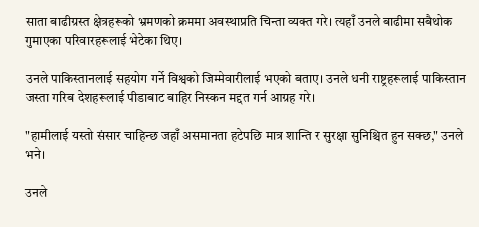साता बाढीग्रस्त क्षेत्रहरूको भ्रमणको क्रममा अवस्थाप्रति चिन्ता व्यक्त गरे। त्यहाँ उनले बाढीमा सबैथोक गुमाएका परिवारहरूलाई भेटेका थिए।

उनले पाकिस्तानलाई सहयोग गर्ने विश्वको जिम्मेवारीलाई भएको बताए। उनले धनी राष्ट्रहरूलाई पाकिस्तान जस्ता गरिब देशहरूलाई पीडाबाट बाहिर निस्कन मद्दत गर्न आग्रह गरे।

"हामीलाई यस्तो संसार चाहिन्छ जहाँ असमानता हटेपछि मात्र शान्ति र सुरक्षा सुनिश्चित हुन सक्छ," उनले भने।

उनले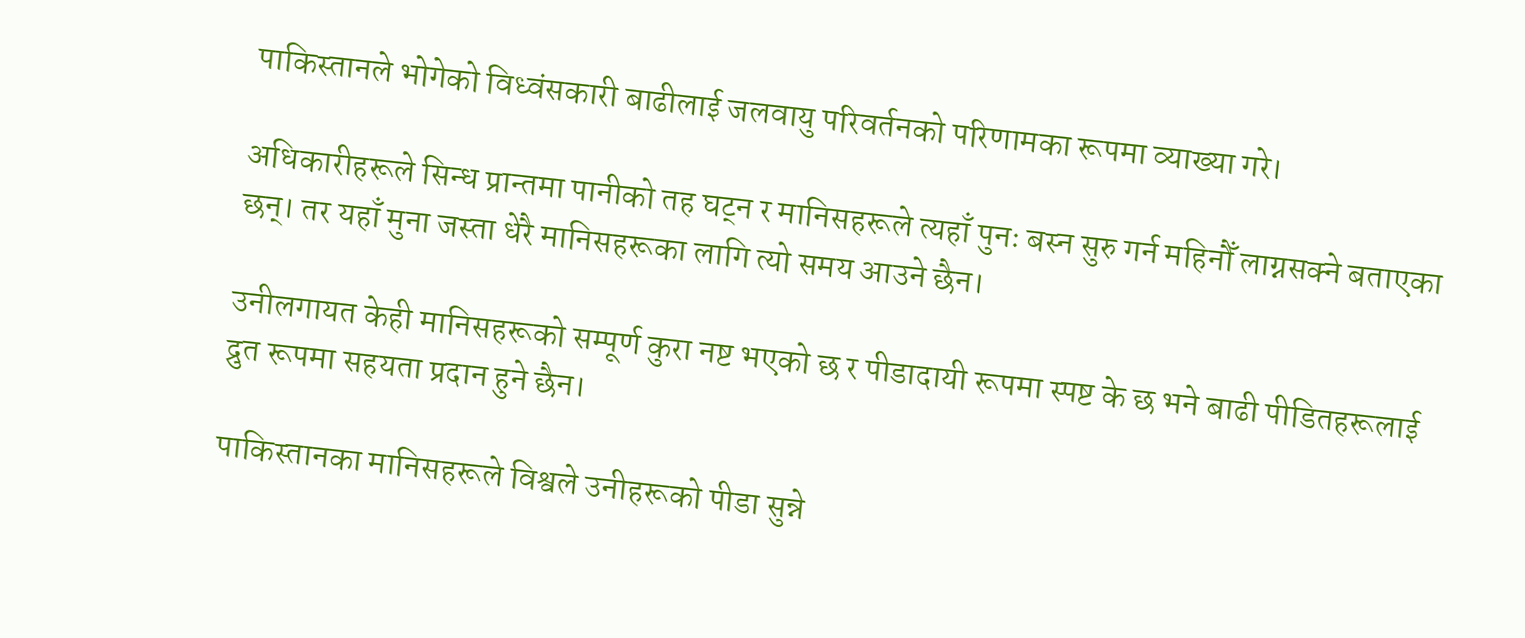पाकिस्तानले भोगेको विध्वंसकारी बाढीलाई जलवायु परिवर्तनको परिणामका रूपमा व्याख्या गरे।

अधिकारीहरूले सिन्ध प्रान्तमा पानीको तह घट्न र मानिसहरूले त्यहाँ पुनः बस्न सुरु गर्न महिनौँ लाग्नसक्ने बताएका छन्। तर यहाँ मुना जस्ता धेरै मानिसहरूका लागि त्यो समय आउने छैन।

उनीलगायत केही मानिसहरूको सम्पूर्ण कुरा नष्ट भएको छ र पीडादायी रूपमा स्पष्ट के छ भने बाढी पीडितहरूलाई द्रुत रूपमा सहयता प्रदान हुने छैन।

पाकिस्तानका मानिसहरूले विश्वले उनीहरूको पीडा सुन्ने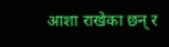आशा राखेका छन् र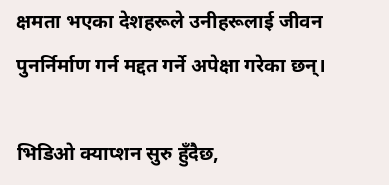क्षमता भएका देशहरूले उनीहरूलाई जीवन पुनर्निर्माण गर्न मद्दत गर्ने अपेक्षा गरेका छन्।

भिडिओ क्याप्शन सुरु हुँदैछ,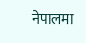नेपालमा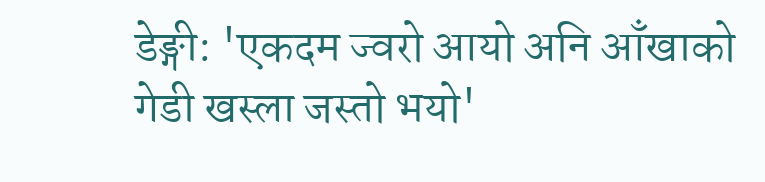डेङ्गी: 'एकदम ज्वरो आयो अनि आँखाको गेडी खस्ला जस्तो भयो'